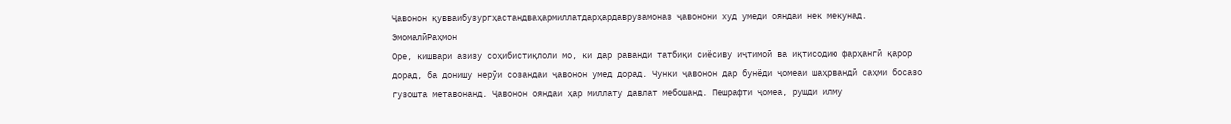Ҷавонон қувваибузургҳастандваҳармиллатдарҳардаврузамоназ ҷавонони худ умеди ояндаи нек мекунад.
ЭмомалӣРаҳмон
Оре, кишвари азизу соҳибистиқлоли мо, ки дар раванди татбиқи сиёсиву иҷтимоӣ ва иқтисодию фарҳангӣ қарор дорад, ба донишу нерӯи созандаи ҷавонон умед дорад. Чунки ҷавонон дар бунёди ҷомеаи шаҳрвандӣ саҳми босазо гузошта метавонанд. Ҷавонон ояндаи ҳар миллату давлат мебошанд. Пешрафти ҷомеа, рушди илму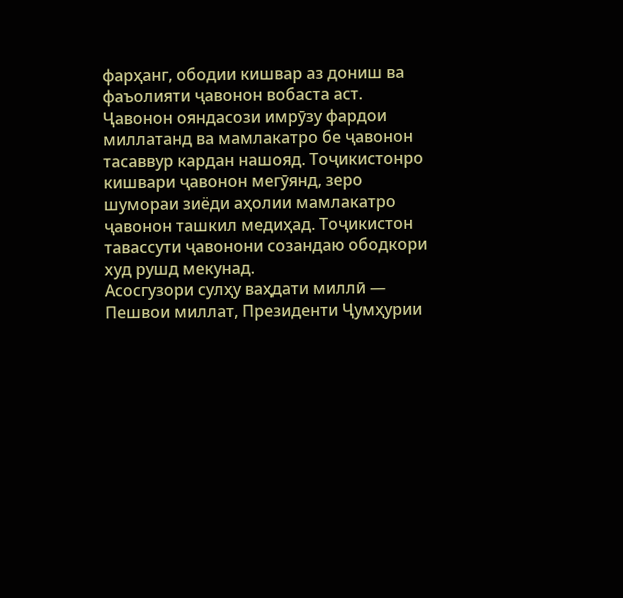фарҳанг, ободии кишвар аз дониш ва фаъолияти ҷавонон вобаста аст.
Ҷавонон ояндасози имрӯзу фардои миллатанд ва мамлакатро бе ҷавонон тасаввур кардан нашояд. Тоҷикистонро кишвари ҷавонон мегӯянд, зеро шумораи зиёди аҳолии мамлакатро ҷавонон ташкил медиҳад. Тоҷикистон тавассути ҷавонони созандаю ободкори худ рушд мекунад.
Асосгузори сулҳу ваҳдати миллӣ — Пешвои миллат, Президенти Ҷумҳурии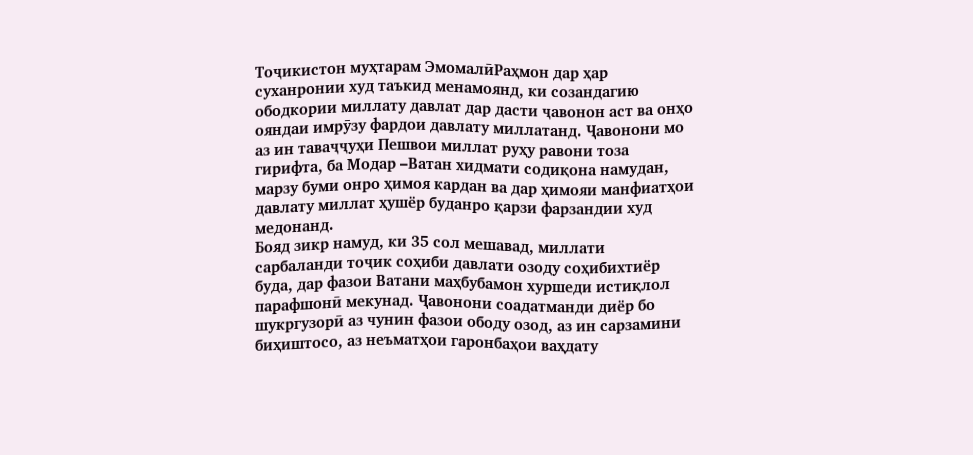Тоҷикистон муҳтарам ЭмомалӣРаҳмон дар ҳар суханронии худ таъкид менамоянд, ки созандагию ободкории миллату давлат дар дасти ҷавонон аст ва онҳо ояндаи имрӯзу фардои давлату миллатанд. Ҷавонони мо аз ин таваҷҷуҳи Пешвои миллат руҳу равони тоза гирифта, ба Модар –Ватан хидмати содиқона намудан, марзу буми онро ҳимоя кардан ва дар ҳимояи манфиатҳои давлату миллат ҳушёр буданро қарзи фарзандии худ медонанд.
Бояд зикр намуд, ки 35 сол мешавад, миллати сарбаланди тоҷик соҳиби давлати озоду соҳибихтиёр буда, дар фазои Ватани маҳбубамон хуршеди истиқлол парафшонӣ мекунад. Ҷавонони соадатманди диёр бо шукргузорӣ аз чунин фазои ободу озод, аз ин сарзамини биҳиштосо, аз неъматҳои гаронбаҳои ваҳдату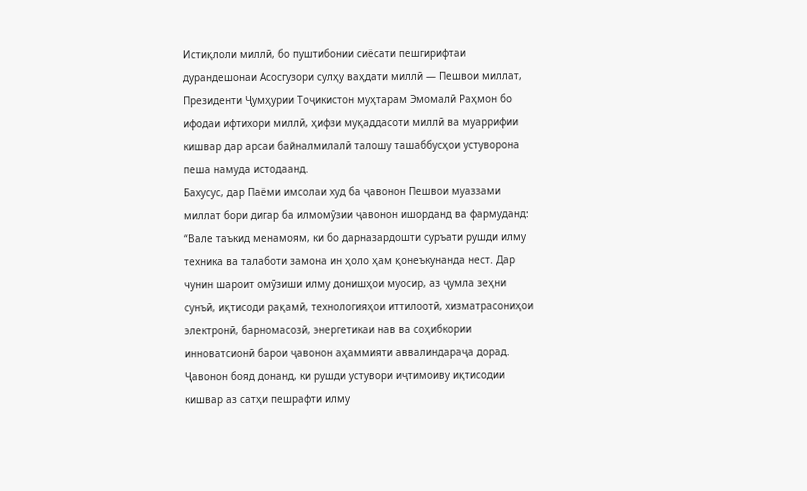Истиқлоли миллӣ, бо пуштибонии сиёсати пешгирифтаи дурандешонаи Асосгузори сулҳу ваҳдати миллӣ — Пешвои миллат, Президенти Ҷумҳурии Тоҷикистон муҳтарам Эмомалӣ Раҳмон бо ифодаи ифтихори миллӣ, ҳифзи муқаддасоти миллӣ ва муаррифии кишвар дар арсаи байналмилалӣ талошу ташаббусҳои устуворона пеша намуда истодаанд.
Бахусус, дар Паёми имсолаи худ ба ҷавонон Пешвои муаззами миллат бори дигар ба илмомӯзии ҷавонон ишорданд ва фармуданд: “Вале таъкид менамоям, ки бо дарназардошти суръати рушди илму техника ва талаботи замона ин ҳоло ҳам қонеъкунанда нест. Дар чунин шароит омӯзиши илму донишҳои муосир, аз ҷумла зеҳни сунъӣ, иқтисоди рақамӣ, технологияҳои иттилоотӣ, хизматрасониҳои электронӣ, барномасозӣ, энергетикаи нав ва соҳибкории инноватсионӣ барои ҷавонон аҳаммияти аввалиндараҷа дорад. Ҷавонон бояд донанд, ки рушди устувори иҷтимоиву иқтисодии кишвар аз сатҳи пешрафти илму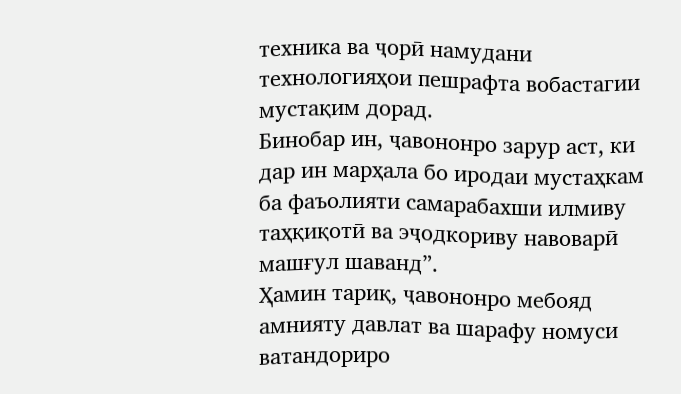техника ва ҷорӣ намудани технологияҳои пешрафта вобастагии мустақим дорад.
Бинобар ин, ҷавононро зарур аст, ки дар ин марҳала бо иродаи мустаҳкам ба фаъолияти самарабахши илмиву таҳқиқотӣ ва эҷодкориву навоварӣ машғул шаванд”.
Ҳамин тариқ, ҷавононро мебояд амнияту давлат ва шарафу номуси ватандориро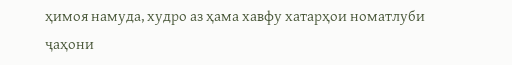ҳимоя намуда, худро аз ҳама хавфу хатарҳои номатлуби ҷаҳони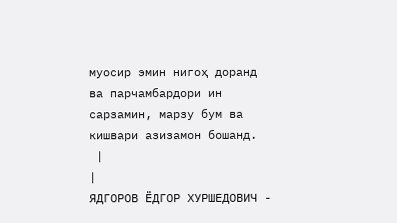муосир эмин нигоҳ доранд ва парчамбардори ин сарзамин, марзу бум ва кишвари азизамон бошанд.
 |
|
ЯДГОРОВ ЁДГОР ХУРШЕДОВИЧ -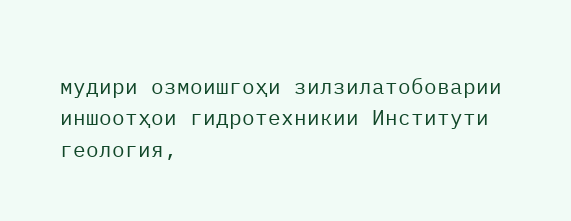мудири озмоишгоҳи зилзилатобоварии иншоотҳои гидротехникии Институти геология,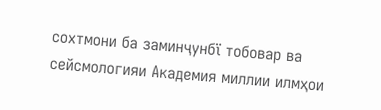сохтмони ба заминҷунбї тобовар ва сейсмологияи Академия миллии илмҳои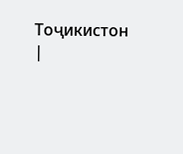Тоҷикистон
|